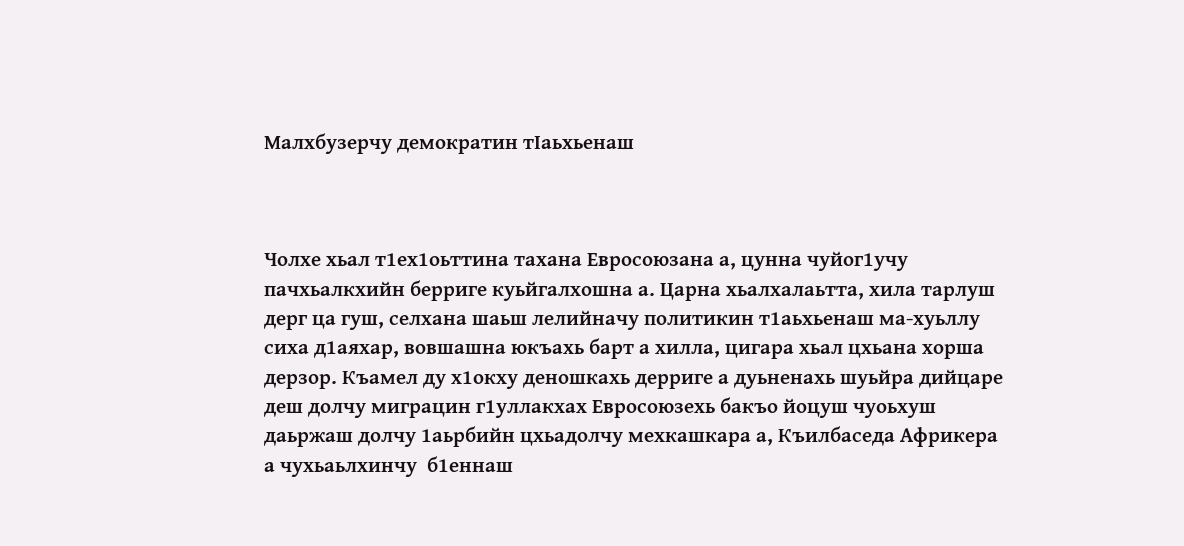Малхбузерчу демократин тIаьхьенаш



Чолхе хьал т1ех1оьттина тахана Евросоюзана а, цунна чуйог1учу пачхьалкхийн берриге куьйгалхошна а. Царна хьалхалаьтта, хила тарлуш дерг ца гуш, селхана шаьш лелийначу политикин т1аьхьенаш ма-хуьллу сиха д1аяхар, вовшашна юкъахь барт а хилла, цигара хьал цхьана хорша дерзор. Къамел ду х1окху деношкахь дерриге а дуьненахь шуьйра дийцаре деш долчу миграцин г1уллакхах Евросоюзехь бакъо йоцуш чуоьхуш даьржаш долчу 1аьрбийн цхьадолчу мехкашкара а, Къилбаседа Африкера а чухьаьлхинчу  б1еннаш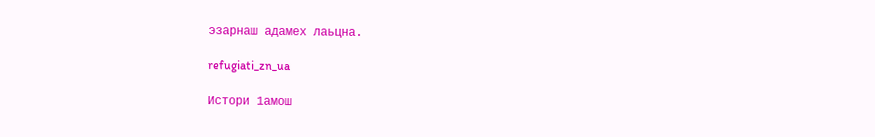эзарнаш адамех лаьцна.

refugiati_zn_ua

Истори 1амош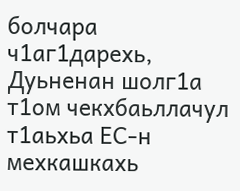болчара ч1аг1дарехь, Дуьненан шолг1а т1ом чекхбаьллачул т1аьхьа ЕС-н мехкашкахь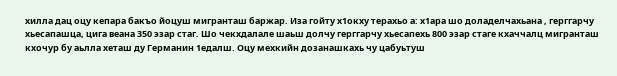хилла дац оцу кепара бакъо йоцуш мигранташ баржар. Иза гойту х1окху терахьо а: х1ара шо доладелчахьана , герггарчу хьесапашца, цига веана 350 эзар стаг. Шо чекхдалале шаьш долчу герггарчу хьесапехь 800 эзар стаге кхаччалц мигранташ кхочур бу аьлла хеташ ду Германин 1едалш. Оцу мехкийн дозанашкахь чу цабуьтуш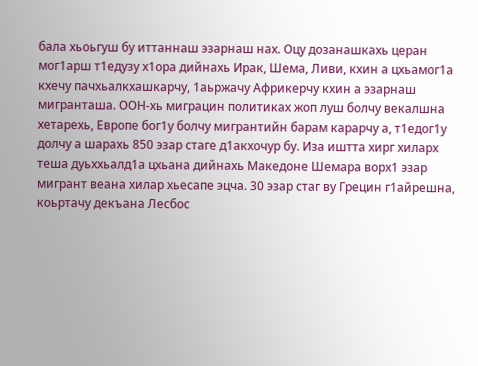бала хьоьгуш бу иттаннаш эзарнаш нах. Оцу дозанашкахь церан мог1арш т1едузу х1ора дийнахь Ирак, Шема, Ливи, кхин а цхьамог1а кхечу пачхьалкхашкарчу, 1аьржачу Африкерчу кхин а эзарнаш мигранташа. ООН-хь миграцин политиках жоп луш болчу векалшна хетарехь, Европе бог1у болчу мигрантийн барам карарчу а, т1едог1у долчу а шарахь 850 эзар стаге д1акхочур бу. Иза иштта хирг хиларх теша дуьххьалд1а цхьана дийнахь Македоне Шемара ворх1 эзар мигрант веана хилар хьесапе эцча. 30 эзар стаг ву Грецин г1айрешна, коьртачу декъана Лесбос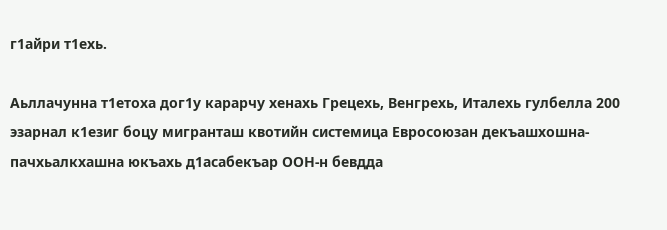г1айри т1ехь.

Аьллачунна т1етоха дог1у карарчу хенахь Грецехь, Венгрехь, Италехь гулбелла 200 эзарнал к1езиг боцу мигранташ квотийн системица Евросоюзан декъашхошна-пачхьалкхашна юкъахь д1асабекъар ООН-н бевдда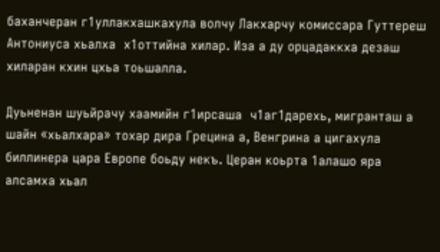баханчеран г1уллакхашкахула волчу Лакхарчу комиссара Гуттереш Антониуса хьалха  х1оттийна хилар. Иза а ду орцадаккха дезаш хиларан кхин цхьа тоьшалла.

Дуьненан шуьйрачу хаамийн г1ирсаша  ч1аг1дарехь, мигранташ а шайн «хьалхара» тохар дира Грецина а, Венгрина а цигахула биллинера цара Европе боьду некъ. Церан коьрта 1алашо яра алсамха хьал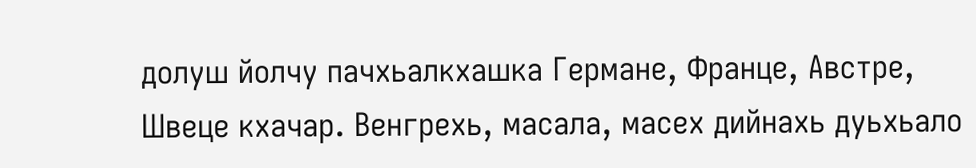долуш йолчу пачхьалкхашка Германе, Франце, Австре, Швеце кхачар. Венгрехь, масала, масех дийнахь дуьхьало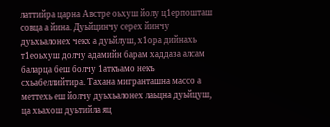латтийра царна Австре оьхуш йолу ц1ерпошташ совца а йина. Дуьйцинчу серех йинчу дуьхьалонех чекх а дуьйлуш, х1ора дийнахь т1еоьхуш долчу адамийн барам хаддаза алсам баларца беш болчу 1аткъамо некъ схьабеллийтира. Тахана мигранташна массо а меттехь еш йолчу дуьхьалонех лаьцна дуьйцуш, ца хьахош дуьтийла яц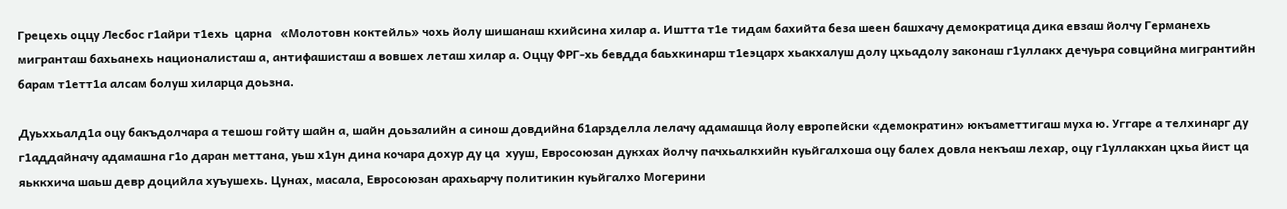Грецехь оццу Лесбос г1айри т1ехь  царна   «Молотовн коктейль» чохь йолу шишанаш кхийсина хилар а. Иштта т1е тидам бахийта беза шеен башхачу демократица дика евзаш йолчу Германехь мигранташ бахьанехь националисташ а, антифашисташ а вовшех леташ хилар а. Оццу ФРГ-хь бевдда баьхкинарш т1еэцарх хьакхалуш долу цхьадолу законаш г1уллакх дечуьра совцийна мигрантийн барам т1етт1а алсам болуш хиларца доьзна.

Дуьххьалд1а оцу бакъдолчара а тешош гойту шайн а, шайн доьзалийн а синош довдийна б1арзделла лелачу адамашца йолу европейски «демократин» юкъаметтигаш муха ю. Уггаре а телхинарг ду г1аддайначу адамашна г1о даран меттана, уьш х1ун дина кочара дохур ду ца  хууш, Евросоюзан дукхах йолчу пачхьалкхийн куьйгалхоша оцу балех довла некъаш лехар, оцу г1уллакхан цхьа йист ца яьккхича шаьш девр доцийла хуъушехь. Цунах, масала, Евросоюзан арахьарчу политикин куьйгалхо Могерини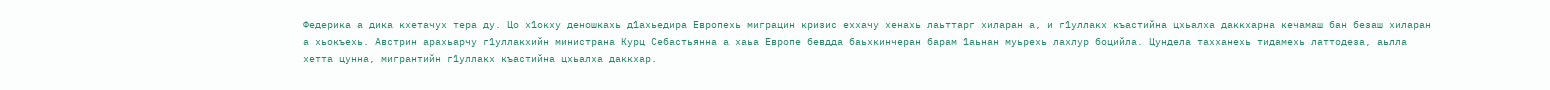Федерика а дика кхетачух тера ду. Цо х1окху деношкахь д1ахьедира Европехь миграцин кризис еххачу хенахь лаьттарг хиларан а, и г1уллакх къастийна цхьалха даккхарна кечамаш бан безаш хиларан а хьокъехь. Австрин арахьарчу г1уллакхийн министрана Курц Себастьянна а хаьа Европе бевдда баьхкинчеран барам 1аьнан муьрехь лахлур боцийла. Цундела тахханехь тидамехь латтодеза, аьлла хетта цунна, мигрантийн г1уллакх къастийна цхьалха даккхар.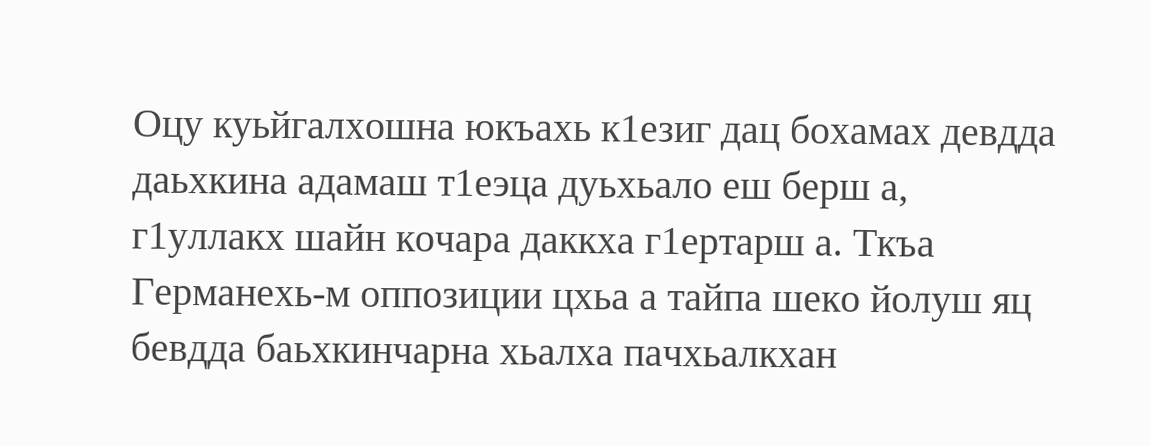Оцу куьйгалхошна юкъахь к1езиг дац бохамах девдда даьхкина адамаш т1еэца дуьхьало еш берш а, г1уллакх шайн кочара даккха г1ертарш а. Ткъа Германехь-м оппозиции цхьа а тайпа шеко йолуш яц бевдда баьхкинчарна хьалха пачхьалкхан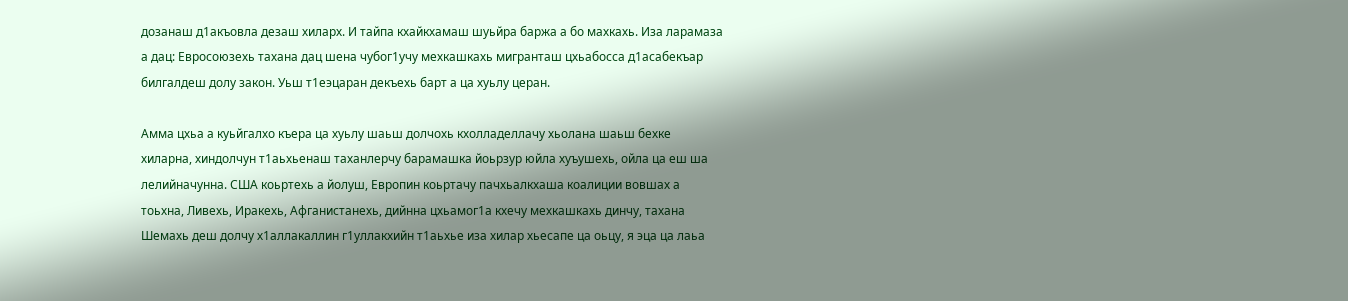дозанаш д1акъовла дезаш хиларх. И тайпа кхайкхамаш шуьйра баржа а бо махкахь. Иза ларамаза а дац: Евросоюзехь тахана дац шена чубог1учу мехкашкахь мигранташ цхьабосса д1асабекъар билгалдеш долу закон. Уьш т1еэцаран декъехь барт а ца хуьлу церан.

Амма цхьа а куьйгалхо къера ца хуьлу шаьш долчохь кхолладеллачу хьолана шаьш бехке хиларна, хиндолчун т1аьхьенаш таханлерчу барамашка йоьрзур юйла хуъушехь, ойла ца еш ша лелийначунна. США коьртехь а йолуш, Европин коьртачу пачхьалкхаша коалиции вовшах а тоьхна, Ливехь, Иракехь, Афганистанехь, дийнна цхьамог1а кхечу мехкашкахь динчу, тахана Шемахь деш долчу х1аллакаллин г1уллакхийн т1аьхье иза хилар хьесапе ца оьцу, я эца ца лаьа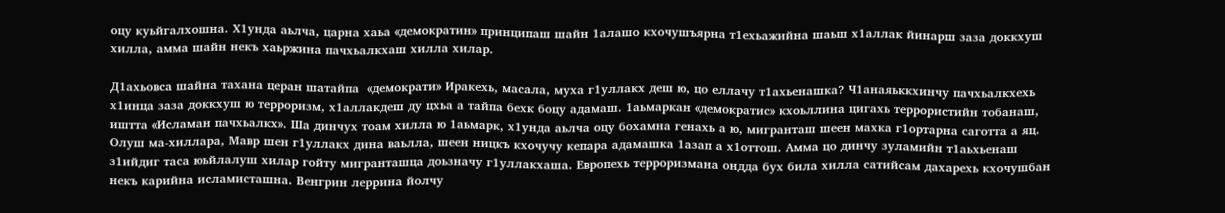оцу куьйгалхошна. Х1унда аьлча, царна хаьа «демократин» принципаш шайн 1алашо кхочушъярна т1ехьажийна шаьш х1аллак йинарш заза доккхуш хилла, амма шайн некъ хаьржина пачхьалкхаш хилла хилар.

Д1ахьовса шайна тахана церан шатайпа  «демократи» Иракехь, масала, муха г1уллакх деш ю, цо еллачу т1ахьенашка? Ч1анаяьккхинчу пачхьалкхехь х1инца заза доккхуш ю терроризм, х1аллакдеш ду цхьа а тайпа бехк боцу адамаш. 1аьмаркан «демократис» кхоьллина цигахь террористийн тобанаш, иштта «Исламан пачхьалкх». Ша динчух тоам хилла ю 1аьмарк, х1унда аьлча оцу бохамна генахь а ю, мигранташ шеен махка г1ортарна саготта а яц. Олуш ма-хиллара, Мавр шен г1уллакх дина ваьлла, шеен ницкъ кхочучу кепара адамашка 1азап а х1оттош. Амма цо динчу зуламийн т1аьхьенаш  з1ийдиг таса юьйлалуш хилар гойту мигранташца доьзначу г1уллакхаша. Европехь терроризмана ондда бух била хилла сатийсам дахарехь кхочушбан некъ карийна исламисташна. Венгрин леррина йолчу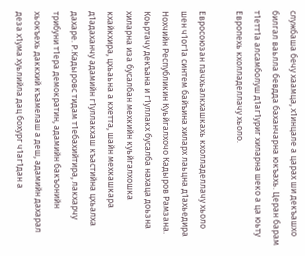службаша бечу хаамца, х1инцале а царах ши декъашхо билгал ваьлла бевдда баханчарна юкъахь. Церан барам т1етт1а алсамболуш д1аг1уриг хиларна шеко а ца юьту Европехь кхолладеллачу хьоло.

Евросоюзан пачхьалкхашкахь кхолладеллачу хьоло шен ч1ог1а синтем байъина хиларх лаьцна д1ахьедира Нохчийн Республикин Куьйгалхочо Кадыров Рамзана. Коьртачу декъана и г1уллакх бусалба нахаца доьзна хиларна иза бусалбан мехкийн куьйгалхошка кхайкхира, цхьаьна а кхетта, шайн мехкашкара д1адаханчу адамийн г1уллакхаш къастийна цхьалха дахаре. Р.Кадыровс тидам т1ебахийтира, лакхарчу трибуни т1ера демократин, адамийн бакъонийн хьокъехь даккхий къамелаш а деш, адамийн дахарал деза х1ума хуьлийла дац бохург ч1аг1дан а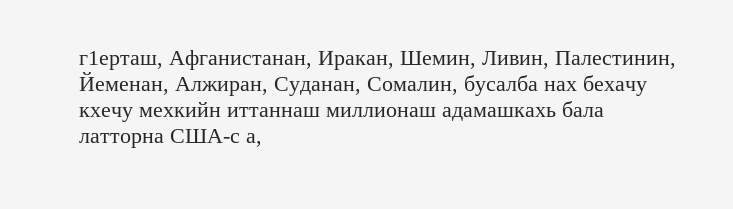г1ерташ, Афганистанан, Иракан, Шемин, Ливин, Палестинин, Йеменан, Алжиран, Суданан, Сомалин, бусалба нах бехачу кхечу мехкийн иттаннаш миллионаш адамашкахь бала латторна США-с а,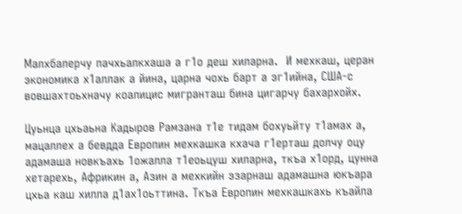Малхбалерчу пачхьалкхаша а г1о деш хиларна.  И мехкаш, церан экономика х1аллак а йина, царна чохь барт а эг1ийна, США-с вовшахтоьхначу коалицис мигранташ бина цигарчу бахархойх.

Цуьнца цхьаьна Кадыров Рамзана т1е тидам бохуьйту т1амах а, мацаллех а бевдда Европин мехкашка кхача г1ерташ долчу оцу адамаша новкъахь 1ожалла т1еоьцуш хиларна, ткъа х1орд, цунна хетарехь, Африкин а, Азин а мехкийн эзарнаш адамашна юкъара цхьа каш хилла д1ах1оьттина. Ткъа Европин мехкашкахь къайла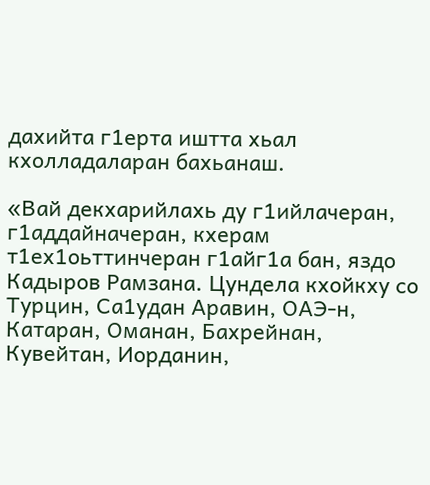дахийта г1ерта иштта хьал кхолладаларан бахьанаш.

«Вай декхарийлахь ду г1ийлачеран, г1аддайначеран, кхерам т1ех1оьттинчеран г1айг1а бан, яздо Кадыров Рамзана. Цундела кхойкху со Турцин, Са1удан Аравин, ОАЭ-н, Катаран, Оманан, Бахрейнан, Кувейтан, Иорданин,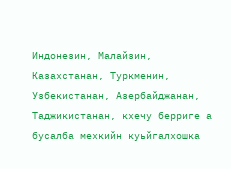Индонезин, Малайзин, Казахстанан, Туркменин, Узбекистанан, Азербайджанан, Таджикистанан, кхечу берриге а бусалба мехкийн куьйгалхошка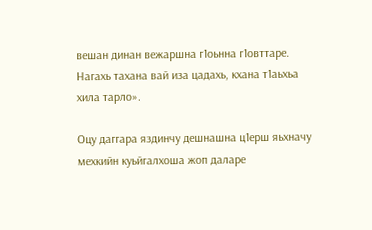вешан динан вежаршна г1оьнна г1овттаре. Нагахь тахана вай иза цадахь, кхана т1аьхьа хила тарло».

Оцу даггара яздинчу дешнашна ц1ерш яьхначу мехкийн куьйгалхоша жоп даларе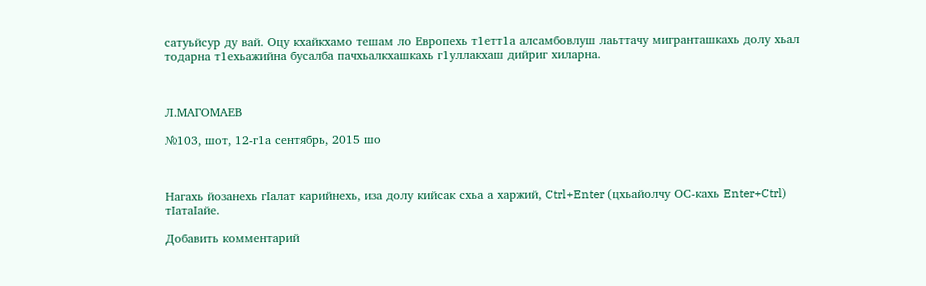сатуьйсур ду вай. Оцу кхайкхамо тешам ло Европехь т1етт1а алсамбовлуш лаьттачу мигранташкахь долу хьал тодарна т1ехьажийна бусалба пачхьалкхашкахь г1уллакхаш дийриг хиларна.



Л.МАГОМАЕВ

№103, шот, 12-г1а сентябрь, 2015 шо



Нагахь йозанехь гIалат карийнехь, иза долу кийсак схьа а харжий, Ctrl+Enter (цхьайолчу ОС-кахь Enter+Ctrl) тIатаIайе.

Добавить комментарий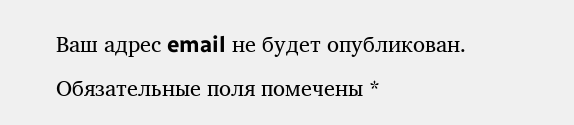Ваш адрес email не будет опубликован. Обязательные поля помечены *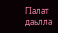ГIалат даьлла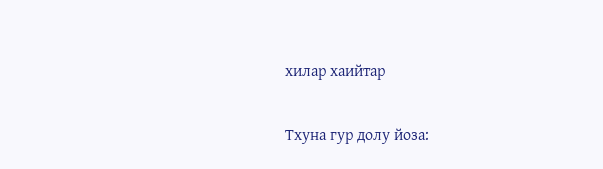хилар хаийтар

Тхуна гур долу йоза: